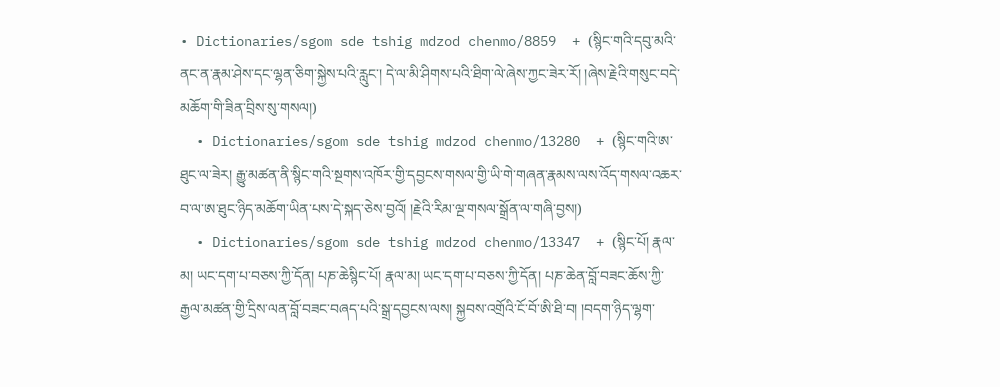• Dictionaries/sgom sde tshig mdzod chenmo/8859  + (སྙིང་གའི་དབུ་མའི་ནང་ན་རྣམ་ཤེས་དང་ལྷན་ཅིག་སྐྱེས་པའི་རླུང་། དེ་ལ་མི་ཤིགས་པའི་ཐིག་ལེ་ཞེས་ཀྱང་ཟེར་རོ། །ཞེས་རྗེའི་གསུང་བདེ་མཆོག་གི་ཟིན་བྲིས་སུ་གསལ།)
  • Dictionaries/sgom sde tshig mdzod chenmo/13280  + (སྙིང་གའི་ཨ་ཐུང་ལ་ཟེར། རྒྱུ་མཚན་ནི་སྙིང་གའི་སྔགས་འཁོར་གྱི་དབྱངས་གསལ་གྱི་ཡི་གེ་གཞན་རྣམས་ལས་འོད་གསལ་འཆར་བ་ལ་ཨ་ཐུང་ཉིད་མཆོག་ཡིན་པས་དེ་སྐད་ཅེས་བྱའོ། །རྗེའི་རིམ་ལྔ་གསལ་སྒྲོན་ལ་གཞི་བྱས།)
  • Dictionaries/sgom sde tshig mdzod chenmo/13347  + (སྙིང་པོ། རྣལ་མ། ཡང་དག་པ་བཅས་ཀྱི་དོན། པཎ་ཆེསྙིང་པོ། རྣལ་མ། ཡང་དག་པ་བཅས་ཀྱི་དོན། པཎ་ཆེན་བློ་བཟང་ཆོས་ཀྱི་རྒྱལ་མཚན་གྱི་དྲིས་ལན་བློ་བཟང་བཞད་པའི་སྒྲ་དབྱངས་ལས། སྐྱབས་འགྲོའི་ངོ་བོ་ཨི་ཐི་བ། །བདག་ཉིད་ལྷག་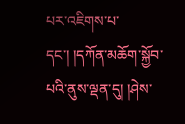པར་འཇིགས་པ་དང་། །དཀོན་མཆོག་སྐྱོབ་པའི་ནུས་ལྡན་དུ། །ཤེས་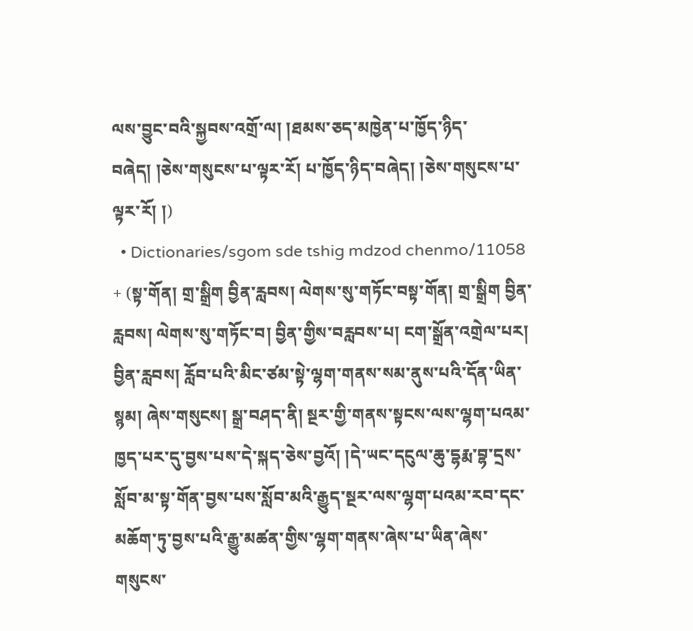ལས་བྱུང་བའི་སྐྱབས་འགྲོ་ལ། །ཐམས་ཅད་མཁྱེན་པ་ཁྱོད་ཉིད་བཞེད། །ཅེས་གསུངས་པ་ལྟར་རོ། པ་ཁྱོད་ཉིད་བཞེད། །ཅེས་གསུངས་པ་ལྟར་རོ། །)
  • Dictionaries/sgom sde tshig mdzod chenmo/11058  + (སྟ་གོན། གྲ་སྒྲིག བྱིན་རླབས། ལེགས་སུ་གཏོང་བསྟ་གོན། གྲ་སྒྲིག བྱིན་རླབས། ལེགས་སུ་གཏོང་བ། བྱིན་གྱིས་བརླབས་པ། ངག་སྒྲོན་འགྲེལ་པར། བྱིན་རླབས། རློབ་པའི་མིང་ཙམ་སྟེ་ལྷག་གནས་སམ་ནུས་པའི་དོན་ཡིན་སྙམ། ཞེས་གསུངས། སྒྲ་བཤད་ནི། སྔར་གྱི་གནས་སྟངས་ལས་ལྷག་པའམ་ཁྱད་པར་དུ་བྱས་པས་དེ་སྐད་ཅེས་བྱའོ། །དེ་ཡང་དངུལ་ཆུ་དྷརྨ་བྷ་དྲས་སློབ་མ་སྟ་གོན་བྱས་པས་སློབ་མའི་རྒྱུད་སྔར་ལས་ལྷག་པའམ་རབ་དང་མཆོག་ཏུ་བྱས་པའི་རྒྱུ་མཚན་གྱིས་ལྷག་གནས་ཞེས་པ་ཡིན་ཞེས་གསུངས་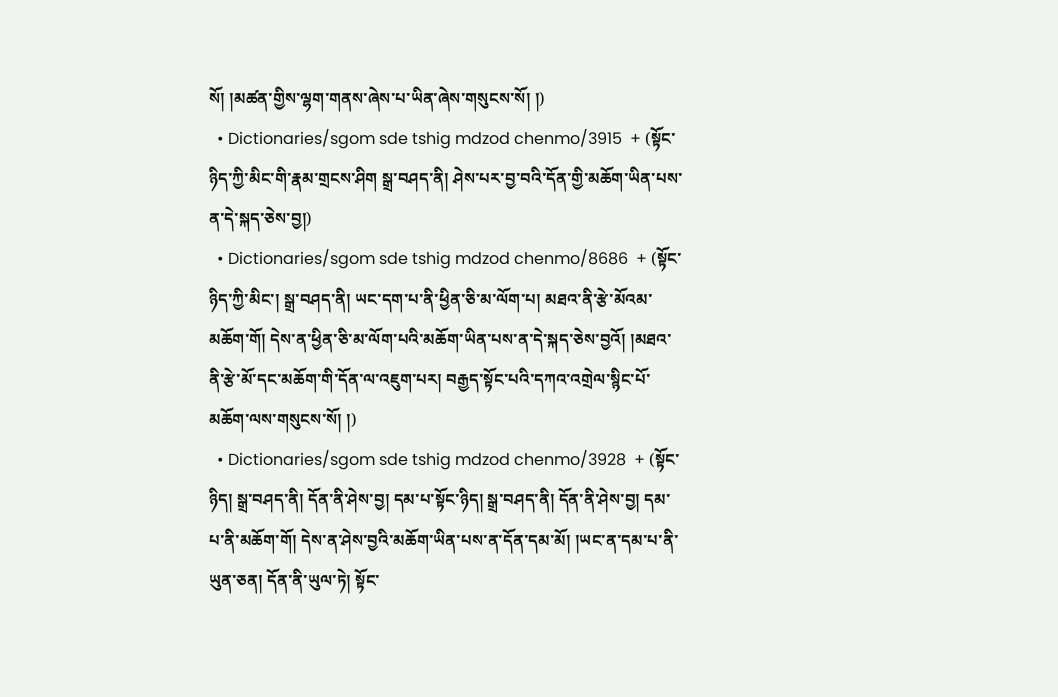སོ། །མཚན་གྱིས་ལྷག་གནས་ཞེས་པ་ཡིན་ཞེས་གསུངས་སོ། །)
  • Dictionaries/sgom sde tshig mdzod chenmo/3915  + (སྟོང་ཉིད་ཀྱི་མིང་གི་རྣམ་གྲངས་ཤིག སྒྲ་བཤད་ནི། ཤེས་པར་བྱ་བའི་དོན་གྱི་མཆོག་ཡིན་པས་ན་དེ་སྐད་ཅེས་བྱ།)
  • Dictionaries/sgom sde tshig mdzod chenmo/8686  + (སྟོང་ཉིད་ཀྱི་མིང་། སྒྲ་བཤད་ནི། ཡང་དག་པ་ནི་ཕྱིན་ཅི་མ་ལོག་པ། མཐའ་ནི་རྩེ་མོའམ་མཆོག་གོ། དེས་ན་ཕྱིན་ཅི་མ་ལོག་པའི་མཆོག་ཡིན་པས་ན་དེ་སྐད་ཅེས་བྱའོ། །མཐའ་ནི་རྩེ་མོ་དང་མཆོག་གི་དོན་ལ་འཇུག་པར། བརྒྱད་སྟོང་པའི་དཀའ་འགྲེལ་སྙིང་པོ་མཆོག་ལས་གསུངས་སོ། །)
  • Dictionaries/sgom sde tshig mdzod chenmo/3928  + (སྟོང་ཉིད། སྒྲ་བཤད་ནི། དོན་ནི་ཤེས་བྱ། དམ་པ་སྟོང་ཉིད། སྒྲ་བཤད་ནི། དོན་ནི་ཤེས་བྱ། དམ་པ་ནི་མཆོག་གོ། དེས་ན་ཤེས་བྱའི་མཆོག་ཡིན་པས་ན་དོན་དམ་མོ། །ཡང་ན་དམ་པ་ནི་ཡུན་ཅན། དོན་ནི་ཡུལ་ཏེ། སྟོང་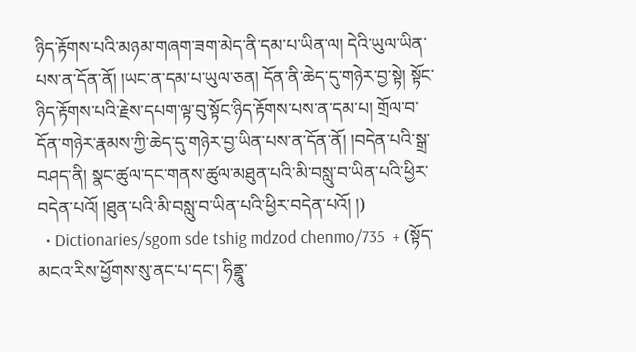ཉིད་རྟོགས་པའི་མཉམ་གཞག་ཟག་མེད་ནི་དམ་པ་ཡིན་ལ། དེའི་ཡུལ་ཡིན་པས་ན་དོན་ནོ། །ཡང་ན་དམ་པ་ཡུལ་ཅན། དོན་ནི་ཆེད་དུ་གཉེར་བྱ་སྟེ། སྟོང་ཉིད་རྟོགས་པའི་རྗེས་དཔག་ལྟ་བུ་སྟོང་ཉིད་རྟོགས་པས་ན་དམ་པ། གྲོལ་བ་དོན་གཉེར་རྣམས་ཀྱི་ཆེད་དུ་གཉེར་བྱ་ཡིན་པས་ན་དོན་ནོ། །བདེན་པའི་སྒྲ་བཤད་ནི། སྣང་ཚུལ་དང་གནས་ཚུལ་མཐུན་པའི་མི་བསླུ་བ་ཡིན་པའི་ཕྱིར་བདེན་པའོ། །ཐུན་པའི་མི་བསླུ་བ་ཡིན་པའི་ཕྱིར་བདེན་པའོ། །)
  • Dictionaries/sgom sde tshig mdzod chenmo/735  + (སྟོད་མངའ་རིས་ཕྱོགས་སུ་ནང་པ་དང་། ཧིནྡཱུ་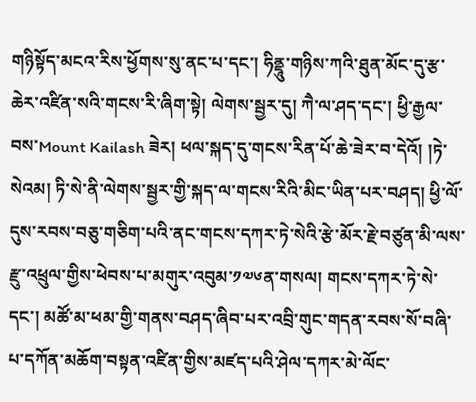གཉིསྟོད་མངའ་རིས་ཕྱོགས་སུ་ནང་པ་དང་། ཧིནྡཱུ་གཉིས་ཀའི་ཐུན་མོང་དུ་རྩ་ཆེར་འཛིན་སའི་གངས་རི་ཞིག་སྟེ། ལེགས་སྦྱར་དུ། ཀཻ་ལ་ཤད་དང་། ཕྱི་རྒྱལ་བས་Mount Kailash ཟེར། ཕལ་སྐད་དུ་གངས་རིན་པོ་ཆེ་ཟེར་བ་དེའོ། །ཏེ་སེའམ། ཏི་སེ་ནི་ལེགས་སྦྱར་གྱི་སྐད་ལ་གངས་རིའི་མིང་ཡིན་པར་བཤད། ཕྱི་ལོ་དུས་རབས་བཅུ་གཅིག་པའི་ནང་གངས་དཀར་ཏེ་སེའི་རྩེ་མོར་རྗེ་བཙུན་མི་ལས་རྫུ་འཕྲུལ་གྱིས་ཕེབས་པ་མགུར་འབུམ་༡༧༦ན་གསལ། གངས་དཀར་ཏེ་སེ་དང་། མཚོ་མ་ཕམ་གྱི་གནས་བཤད་ཞིབ་པར་འབྲི་གུང་གདན་རབས་སོ་བཞི་པ་དཀོན་མཆོག་བསྟན་འཛིན་གྱིས་མཛད་པའི་ཤེལ་དཀར་མེ་ལོང་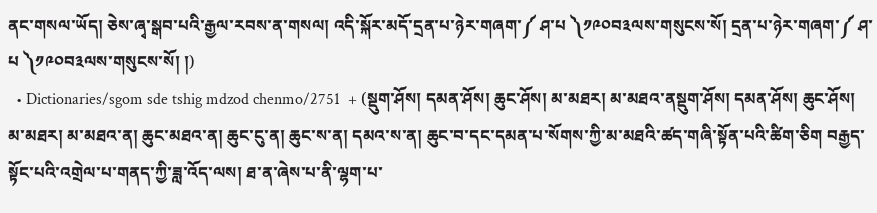ནང་གསལ་ཡོད། ཅེས་ཞྭ་སྒབ་པའི་རྒྱལ་རབས་ན་གསལ། འདི་སྐོར་མདོ་དྲན་པ་ཉེར་གཞག་༼ ཤ་པ ༽༡༩༠བ༣ལས་གསུངས་སོ། དྲན་པ་ཉེར་གཞག་༼ ཤ་པ ༽༡༩༠བ༣ལས་གསུངས་སོ། །)
  • Dictionaries/sgom sde tshig mdzod chenmo/2751  + (སྡུག་ཤོས། དམན་ཤོས། ཆུང་ཤོས། མ་མཐར། མ་མཐའ་ནསྡུག་ཤོས། དམན་ཤོས། ཆུང་ཤོས། མ་མཐར། མ་མཐའ་ན། ཆུང་མཐའ་ན། ཆུང་ངུ་ན། ཆུང་ས་ན། དམའ་ས་ན། ཆུང་བ་དང་དམན་པ་སོགས་ཀྱི་མ་མཐའི་ཚད་གཞི་སྟོན་པའི་ཚིག་ཅིག བརྒྱད་སྟོང་པའི་འགྲེལ་པ་གནད་ཀྱི་ཟླ་འོད་ལས། ཐ་ན་ཞེས་པ་ནི་ལྷག་པ་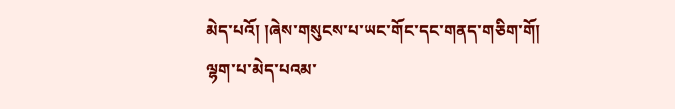མེད་པའོ། །ཞེས་གསུངས་པ་ཡང་གོང་དང་གནད་གཅིག་གོ། ལྷག་པ་མེད་པའམ་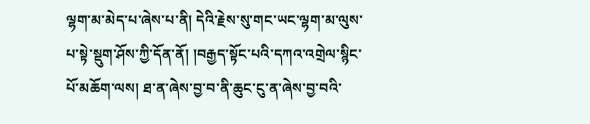ལྷག་མ་མེད་པ་ཞེས་པ་ནི། དེའི་རྗེས་སུ་གང་ཡང་ལྷག་མ་ལུས་པ་སྟེ་སྡུག་ཤོས་ཀྱི་དོན་ནོ། །བརྒྱད་སྟོང་པའི་དཀའ་འགྲེལ་སྙིང་པོ་མཆོག་ལས། ཐ་ན་ཞེས་བྱ་བ་ནི་ཆུང་ངུ་ན་ཞེས་བྱ་བའི་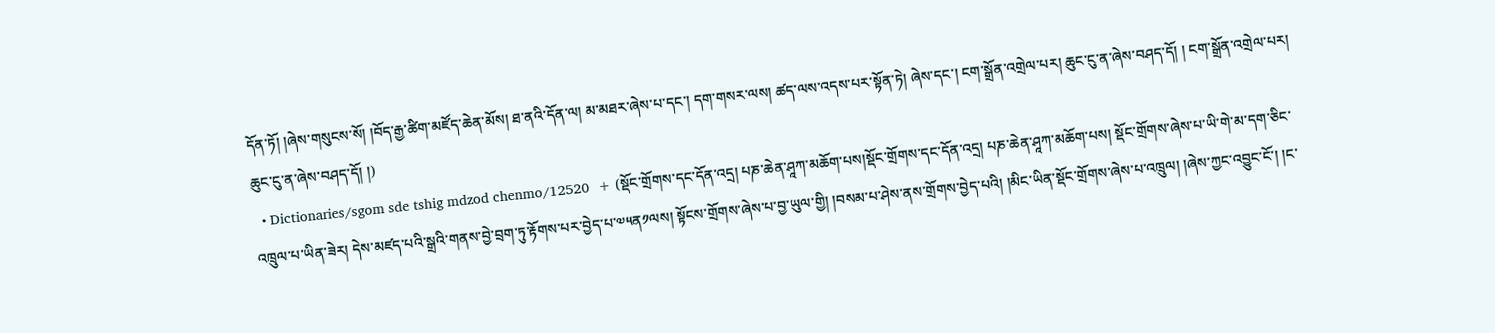དོན་ཏོ། །ཞེས་གསུངས་སོ། །བོད་རྒྱ་ཚིག་མཛོད་ཆེན་མོས། ཐ་ནའི་དོན་ལ། མ་མཐར་ཞེས་པ་དང་། དག་གསར་ལས། ཚད་ལས་འདས་པར་སྟོན་ཏེ། ཞེས་དང་། ངག་སྒྲོན་འགྲེལ་པར། ཆུང་ངུ་ན་ཞེས་བཤད་དོ། ། ངག་སྒྲོན་འགྲེལ་པར། ཆུང་ངུ་ན་ཞེས་བཤད་དོ། །)
  • Dictionaries/sgom sde tshig mdzod chenmo/12520  + (སྡོང་གྲོགས་དང་དོན་འདྲ། པཎ་ཆེན་ཤཱཀ་མཆོག་པས།སྡོང་གྲོགས་དང་དོན་འདྲ། པཎ་ཆེན་ཤཱཀ་མཆོག་པས། སྡོང་གྲོགས་ཞེས་པ་ཡི་གེ་མ་དག་ཅིང་འཁྲུལ་པ་ཡིན་ཟེར། དེས་མཛད་པའི་སྒྲའི་གནས་བྱེ་བྲག་ཏུ་རྟོགས་པར་བྱེད་པ་༧༥ན༡ལས། སྟོངས་གྲོགས་ཞེས་པ་བྱ་ཡུལ་གྱི། །བསམ་པ་ཤེས་ནས་གྲོགས་བྱེད་པའི། །མིང་ཡིན་སྡོང་གྲོགས་ཞེས་པ་འཁྲུལ། །ཞེས་ཀྱང་འབྱུང་ངོ་། །ང་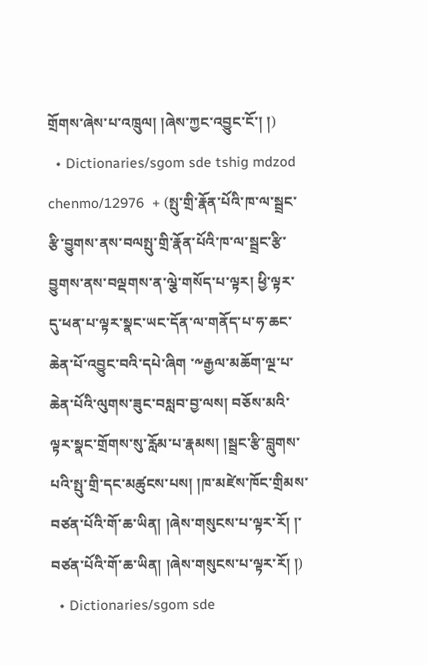གྲོགས་ཞེས་པ་འཁྲུལ། །ཞེས་ཀྱང་འབྱུང་ངོ་། །)
  • Dictionaries/sgom sde tshig mdzod chenmo/12976  + (སྤུ་གྲི་རྣོན་པོའི་ཁ་ལ་སྦྲང་རྩི་བྱུགས་ནས་བལསྤུ་གྲི་རྣོན་པོའི་ཁ་ལ་སྦྲང་རྩི་བྱུགས་ནས་བལྡགས་ན་ལྕེ་གསོད་པ་ལྟར། ཕྱི་ལྟར་དུ་ཕན་པ་ལྟར་སྣང་ཡང་དོན་ལ་གནོད་པ་ཧ་ཆང་ཆེན་པོ་འབྱུང་བའི་དཔེ་ཞིག ་༸རྒྱལ་མཆོག་ལྔ་པ་ཆེན་པོའི་ལུགས་ཟུང་བསླབ་བྱ་ལས། བཅོས་མའི་ལྟར་སྣང་གྲོགས་སུ་རློམ་པ་རྣམས། །སྦྲང་རྩི་བླུགས་པའི་སྤུ་གྲི་དང་མཚུངས་པས། །ཁ་མཛེས་ཁོང་གྲིམས་བཙན་པོའི་གོ་ཆ་ཡིན། །ཞེས་གསུངས་པ་ལྟར་རོ། །་བཙན་པོའི་གོ་ཆ་ཡིན། །ཞེས་གསུངས་པ་ལྟར་རོ། །)
  • Dictionaries/sgom sde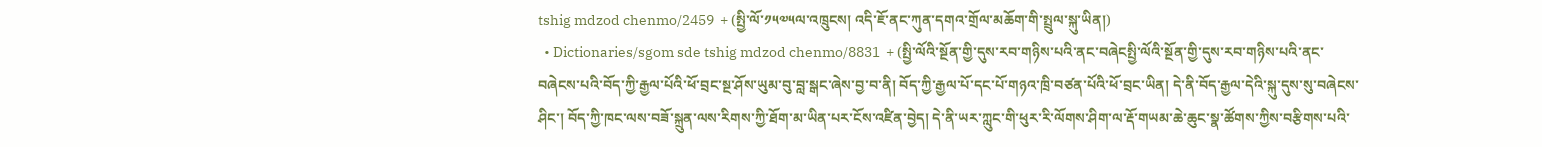tshig mdzod chenmo/2459  + (སྤྱི་ལོ་༡༥༧༥ལ་འཁྲུངས། འདི་ཇོ་ནང་ཀུན་དགའ་གྲོལ་མཆོག་གི་སྤྲུལ་སྐུ་ཡིན།)
  • Dictionaries/sgom sde tshig mdzod chenmo/8831  + (སྤྱི་ལོའི་སྔོན་གྱི་དུས་རབ་གཉིས་པའི་ནང་བཞེངསྤྱི་ལོའི་སྔོན་གྱི་དུས་རབ་གཉིས་པའི་ནང་བཞེངས་པའི་བོད་ཀྱི་རྒྱལ་པོའི་ཕོ་བྲང་སྔ་ཤོས་ཡུམ་བུ་བླ་སྒང་ཞེས་བྱ་བ་ནི། བོད་ཀྱི་རྒྱལ་པོ་དང་པོ་གཉའ་ཁྲི་བཙན་པོའི་ཕོ་བྲང་ཡིན། དེ་ནི་བོད་རྒྱལ་དེའི་སྐུ་དུས་སུ་བཞེངས་ཤིང་། བོད་ཀྱི་ཁང་ལས་བཟོ་སྐྲུན་ལས་རིགས་ཀྱི་ཐོག་མ་ཡིན་པར་ངོས་འཛིན་བྱེད། དེ་ནི་ཡར་ཀླུང་གི་ཕུར་རི་ལོགས་ཤིག་ལ་རྡོ་གཡམ་ཆེ་ཆུང་སྣ་ཚོགས་ཀྱིས་བརྩིགས་པའི་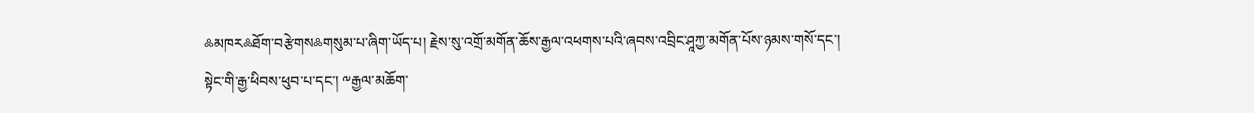༜མཁར༜ཐོག་བརྩེགས༜གསུམ་པ་ཞིག་ཡོད་པ། རྗེས་སུ་འགྲོ་མགོན་ཆོས་རྒྱལ་འཕགས་པའི་ཞབས་འབྲིང་ཤཱཀྱ་མགོན་པོས་ཉམས་གསོ་དང་། སྟེང་གི་རྒྱ་ཕིབས་ཕུབ་པ་དང་། ༸རྒྱལ་མཆོག་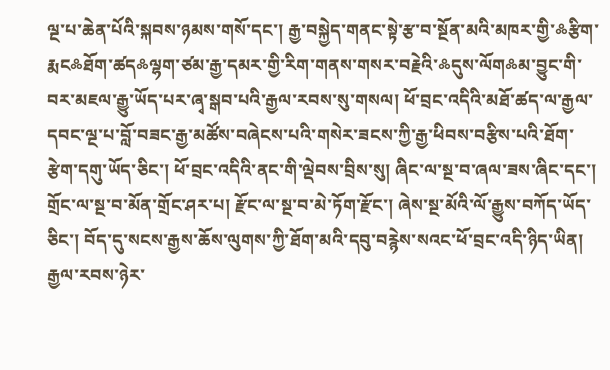ལྔ་པ་ཆེན་པོའི་སྐབས་ཉམས་གསོ་དང་། རྒྱ་བསྐྱེད་གནང་སྟེ་རྩ་བ་སྔོན་མའི་མཁར་གྱི་༜རྩིག་རྨང༜ཐོག་ཚད༜ལྷག་ཙམ་རྒྱ་དམར་གྱི་རིག་གནས་གསར་བརྗེའི་༜དུས་ལོག༜མ་བྱུང་གི་བར་མཇལ་རྒྱུ་ཡོད་པར་ཞྭ་སྒབ་པའི་རྒྱལ་རབས་སུ་གསལ། ཕོ་བྲང་འདིའི་མཐོ་ཚད་ལ་རྒྱལ་དབང་ལྔ་པ་བློ་བཟང་རྒྱ་མཚོས་བཞེངས་པའི་གསེར་ཟངས་ཀྱི་རྒྱ་ཕིབས་བརྩིས་པའི་ཐོག་རྩེག་དགུ་ཡོད་ཅིང་། ཕོ་བྲང་འདིའི་ནང་གི་ལྡེབས་བྲིས་སུ། ཞིང་ལ་སྔ་བ་ཞལ་ཟས་ཞིང་དང་། གྲོང་ལ་སྔ་བ་མོན་གྲོང་ཤར་པ། རྫོང་ལ་སྔ་བ་མེ་ཏོག་རྫོང་། ཞེས་སྔ་མོའི་ལོ་རྒྱུས་བཀོད་ཡོད་ཅིང་། བོད་དུ་སངས་རྒྱས་ཆོས་ལུགས་ཀྱི་ཐོག་མའི་དབུ་བརྙེས་སའང་ཕོ་བྲང་འདི་ཉིད་ཡིན། རྒྱལ་རབས་ཉེར་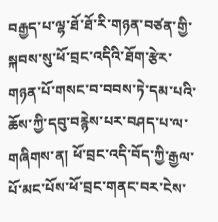བརྒྱད་པ་ལྷ་ཐོ་ཐོ་རི་གཉན་བཙན་གྱི་སྐབས་སུ་ཕོ་བྲང་འདིའི་ཐོག་རྩེར་གཉན་པོ་གསང་བ་བབས་ཏེ་དམ་པའི་ཆོས་ཀྱི་དབུ་བརྙེས་པར་བཤད་པ་ལ་གཞིགས་ན། ཕོ་བྲང་འདི་བོད་ཀྱི་རྒྱལ་པོ་མང་པོས་ཕོ་བྲང་གནང་བར་ངེས་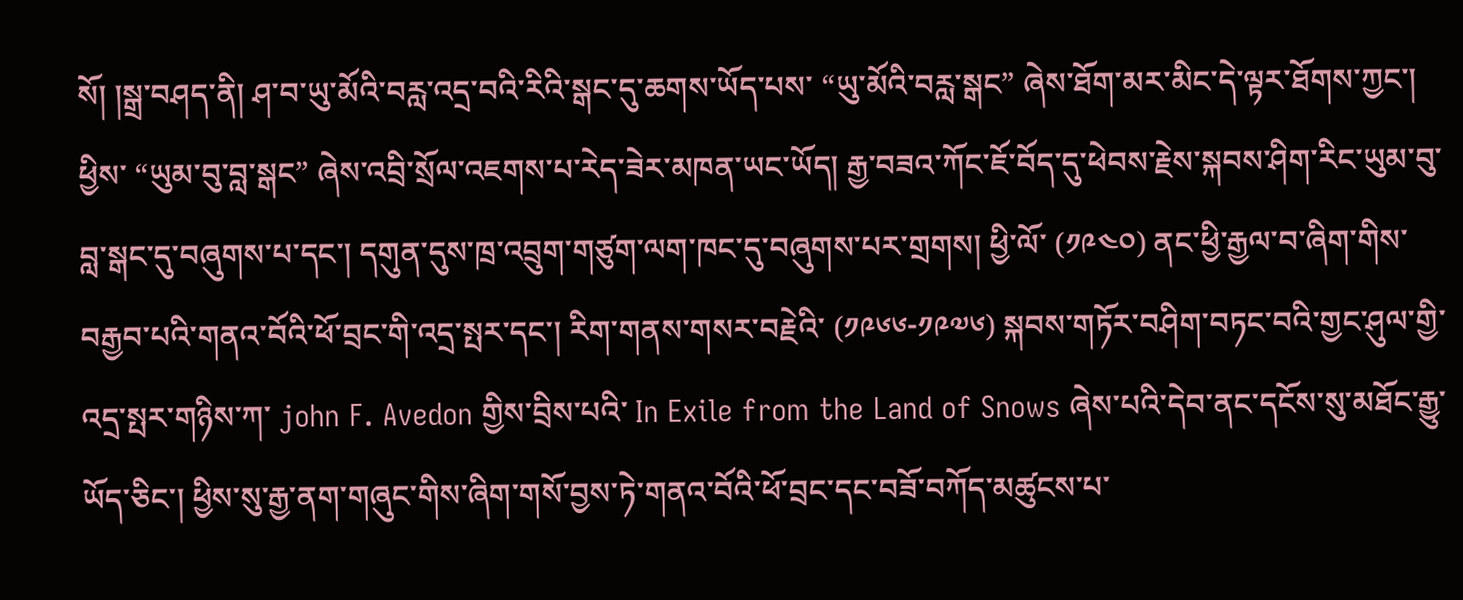སོ། །སྒྲ་བཤད་ནི། ཤ་བ་ཡུ་མོའི་བརླ་འདྲ་བའི་རིའི་སྒང་དུ་ཆགས་ཡོད་པས་ “ཡུ་མོའི་བརླ་སྒང” ཞེས་ཐོག་མར་མིང་དེ་ལྟར་ཐོགས་ཀྱང་། ཕྱིས་ “ཡུམ་བུ་བླ་སྒང” ཞེས་འབྲི་སྲོལ་འཇགས་པ་རེད་ཟེར་མཁན་ཡང་ཡོད། རྒྱ་བཟའ་ཀོང་ཇོ་བོད་དུ་ཕེབས་རྗེས་སྐབས་ཤིག་རིང་ཡུམ་བུ་བླ་སྒང་དུ་བཞུགས་པ་དང་། དགུན་དུས་ཁྲ་འབྲུག་གཙུག་ལག་ཁང་དུ་བཞུགས་པར་གྲགས། ཕྱི་ལོ་ (༡༩༤༠) ནང་ཕྱི་རྒྱལ་བ་ཞིག་གིས་བརྒྱབ་པའི་གནའ་བོའི་ཕོ་བྲང་གི་འདྲ་སྤར་དང་། རིག་གནས་གསར་བརྗེའི་ (༡༩༦༦-༡༩༧༦) སྐབས་གཏོར་བཤིག་བཏང་བའི་གྱང་ཤུལ་གྱི་འདྲ་སྤར་གཉིས་ཀ་ john F. Avedon གྱིས་བྲིས་པའི་ In Exile from the Land of Snows ཞེས་པའི་དེབ་ནང་དངོས་སུ་མཐོང་རྒྱུ་ཡོད་ཅིང་། ཕྱིས་སུ་རྒྱ་ནག་གཞུང་གིས་ཞིག་གསོ་བྱས་ཏེ་གནའ་བོའི་ཕོ་བྲང་དང་བཟོ་བཀོད་མཚུངས་པ་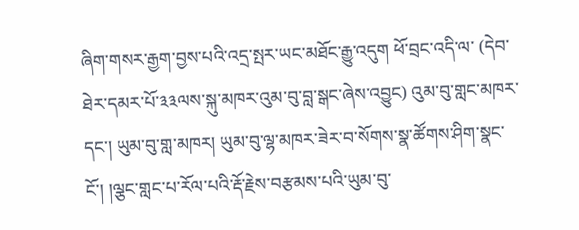ཞིག་གསར་རྒྱག་བྱས་པའི་འདྲ་སྤར་ཡང་མཐོང་རྒྱུ་འདུག ཕོ་བྲང་འདི་ལ་ (དེབ་ཐེར་དམར་པོ་༣༣ལས་སྐུ་མཁར་འུམ་བུ་བླ་སྒང་ཞེས་འབྱུང) འུམ་བུ་གླང་མཁར་དང་། ཡུམ་བུ་གླ་མཁར། ཡུམ་བུ་ལྷ་མཁར་ཟེར་བ་སོགས་སྣ་ཚོགས་ཤིག་སྣང་ངོ་། །ལྕང་གླང་པ་རོལ་པའི་རྡོ་རྗེས་བརྩམས་པའི་ཡུམ་བུ་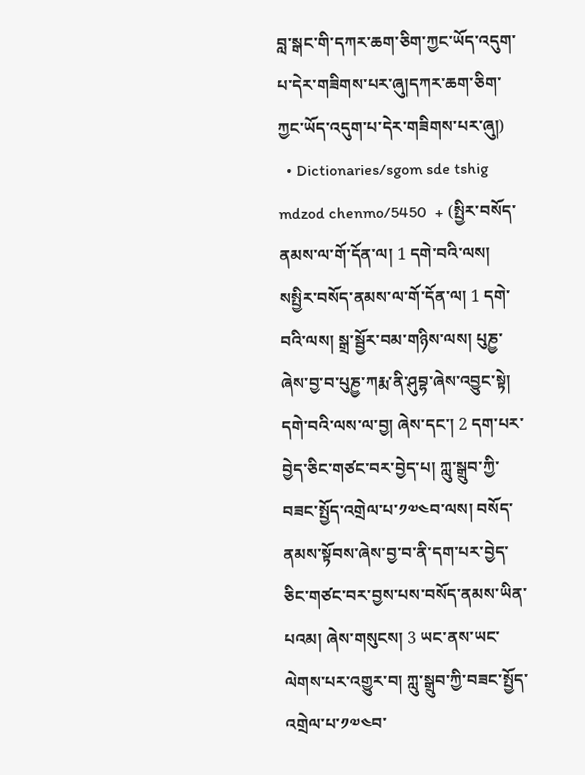བླ་སྒང་གི་དཀར་ཆག་ཅིག་ཀྱང་ཡོད་འདུག་པ་དེར་གཟིགས་པར་ཞུ།དཀར་ཆག་ཅིག་ཀྱང་ཡོད་འདུག་པ་དེར་གཟིགས་པར་ཞུ།)
  • Dictionaries/sgom sde tshig mdzod chenmo/5450  + (སྤྱིར་བསོད་ནམས་ལ་གོ་དོན་ལ། 1 དགེ་བའི་ལས། སསྤྱིར་བསོད་ནམས་ལ་གོ་དོན་ལ། 1 དགེ་བའི་ལས། སྒྲ་སྦྱོར་བམ་གཉིས་ལས། པུཎྱ་ཞེས་བྱ་བ་པུཎྱ་ཀརྨ་ནི་ཤུབྷ་ཞེས་འབྱུང་སྟེ། དགེ་བའི་ལས་ལ་བྱ། ཞེས་དང་། 2 དག་པར་བྱེད་ཅིང་གཙང་བར་བྱེད་པ། ཀླུ་སྒྲུབ་ཀྱི་བཟང་སྤྱོད་འགྲེལ་པ་༡༧༤བ་ལས། བསོད་ནམས་སྟོབས་ཞེས་བྱ་བ་ནི་དག་པར་བྱེད་ཅིང་གཙང་བར་བྱས་པས་བསོད་ནམས་ཡིན་པའམ། ཞེས་གསུངས། 3 ཡང་ནས་ཡང་ལེགས་པར་འགྱུར་བ། ཀླུ་སྒྲུབ་ཀྱི་བཟང་སྤྱོད་འགྲེལ་པ་༡༧༤བ་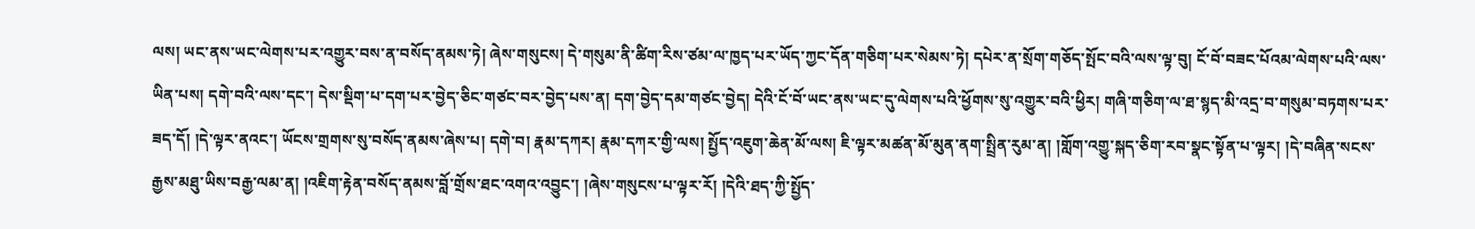ལས། ཡང་ནས་ཡང་ལེགས་པར་འགྱུར་བས་ན་བསོད་ནམས་ཏེ། ཞེས་གསུངས། དེ་གསུམ་ནི་ཚིག་རིས་ཙམ་ལ་ཁྱད་པར་ཡོད་ཀྱང་དོན་གཅིག་པར་སེམས་ཏེ། དཔེར་ན་སྲོག་གཅོད་སྤོང་བའི་ལས་ལྟ་བུ། ངོ་བོ་བཟང་པོའམ་ལེགས་པའི་ལས་ཡིན་པས། དགེ་བའི་ལས་དང་། དེས་སྡིག་པ་དག་པར་བྱེད་ཅིང་གཙང་བར་བྱེད་པས་ན། དག་བྱེད་དམ་གཙང་བྱེད། དེའི་ངོ་བོ་ཡང་ནས་ཡང་དུ་ལེགས་པའི་ཕྱོགས་སུ་འགྱུར་བའི་ཕྱིར། གཞི་གཅིག་ལ་ཐ་སྙད་མི་འདྲ་བ་གསུམ་བཏགས་པར་ཟད་དོ། །དེ་ལྟར་ནའང་། ཡོངས་གྲགས་སུ་བསོད་ནམས་ཞེས་པ། དགེ་བ། རྣམ་དཀར། རྣམ་དཀར་གྱི་ལས། སྤྱོད་འཇུག་ཆེན་མོ་ལས། ཇི་ལྟར་མཚན་མོ་མུན་ནག་སྤྲིན་རུམ་ན། །གློག་འགྱུ་སྐད་ཅིག་རབ་སྣང་སྟོན་པ་ལྟར། །དེ་བཞིན་སངས་རྒྱས་མཐུ་ཡིས་བརྒྱ་ལམ་ན། །འཇིག་རྟེན་བསོད་ནམས་བློ་གྲོས་ཐང་འགའ་འབྱུང་། །ཞེས་གསུངས་པ་ལྟར་རོ། །དེའི་ཐད་ཀྱི་སྤྱོད་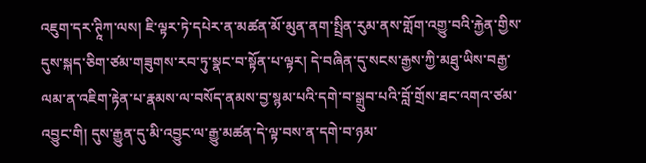འཇུག་དར་ཊཱིཀ་ལས། ཇི་ལྟར་ཏེ་དཔེར་ན་མཚན་མོ་མུན་ནག་སྤྲིན་རུམ་ནས་གློག་འགྱུ་བའི་རྐྱེན་གྱིས་དུས་སྐད་ཅིག་ཙམ་གཟུགས་རབ་ཏུ་སྣང་བ་སྟོན་པ་ལྟར། དེ་བཞིན་དུ་སངས་རྒྱས་ཀྱི་མཐུ་ཡིས་བརྒྱ་ལམ་ན་འཇིག་རྟེན་པ་རྣམས་ལ་བསོད་ནམས་བྱ་སྙམ་པའི་དགེ་བ་སྒྲུབ་པའི་བློ་གྲོས་ཐང་འགའ་ཙམ་འབྱུང་གི། དུས་རྒྱུན་དུ་མི་འབྱུང་ལ་རྒྱུ་མཚན་དེ་ལྟ་བས་ན་དགེ་བ་ཉམ་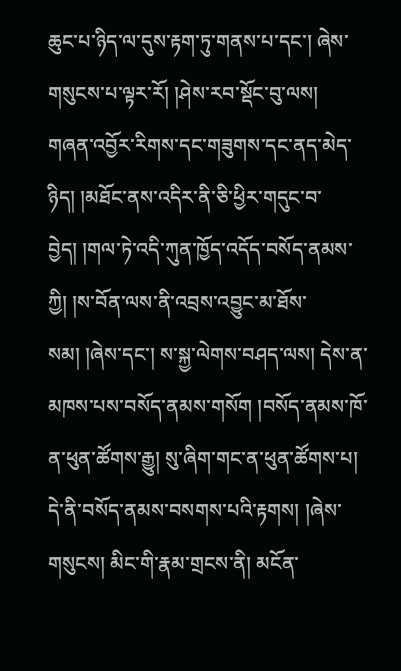ཆུང་པ་ཉིད་ལ་དུས་རྟག་ཏུ་གནས་པ་དང་། ཞེས་གསུངས་པ་ལྟར་རོ། །ཤེས་རབ་སྡོང་བུ་ལས། གཞན་འབྱོར་རིགས་དང་གཟུགས་དང་ནད་མེད་ཉིད། །མཐོང་ནས་འདིར་ནི་ཅི་ཕྱིར་གདུང་བ་བྱེད། །གལ་ཏེ་འདི་ཀུན་ཁྱོད་འདོད་བསོད་ནམས་ཀྱི། །ས་བོན་ལས་ནི་འབྲས་འབྱུང་མ་ཐོས་སམ། །ཞེས་དང་། ས་སྐྱ་ལེགས་བཤད་ལས། དེས་ན་མཁས་པས་བསོད་ནམས་གསོག །བསོད་ནམས་ཁོ་ན་ཕུན་ཚོགས་རྒྱུ། སུ་ཞིག་གང་ན་ཕུན་ཚོགས་པ། དེ་ནི་བསོད་ནམས་བསགས་པའི་རྟགས། །ཞེས་གསུངས། མིང་གི་རྣམ་གྲངས་ནི། མངོན་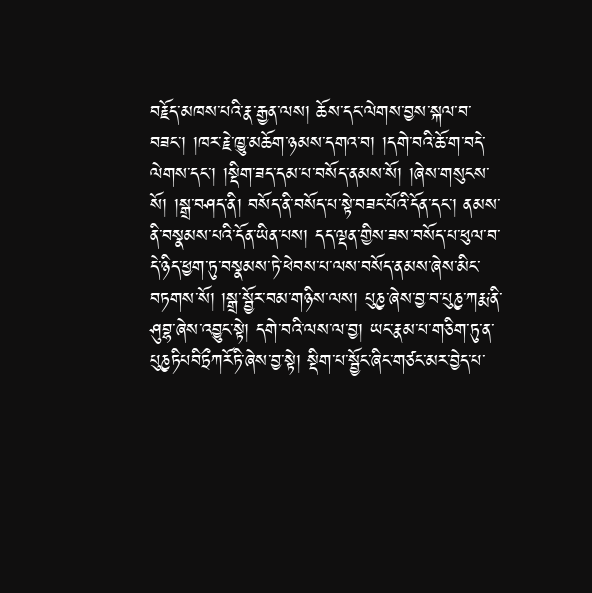བརྗོད་མཁས་པའི་རྣ་རྒྱན་ལས། ཆོས་དང་ལེགས་བྱས་སྐལ་བ་བཟང་། །ཁར་རྗེ་ཁྱུ་མཆོག་ཉམས་དགའ་བ། །དགེ་བའི་ཆོ་ག་བདེ་ལེགས་དང་། །སྡིག་ཟད་དམ་པ་བསོད་ནམས་སོ། །ཞེས་གསུངས་སོ། །སྒྲ་བཤད་ནི། བསོད་ནི་བསོད་པ་སྟེ་བཟང་པོའི་དོན་དང་། ནམས་ནི་བསྣམས་པའི་དོན་ཡིན་པས། དད་ལྡན་གྱིས་ཟས་བསོད་པ་ཕུལ་བ་དེ་ཉིད་ཕྱག་ཏུ་བསྣམས་ཏེ་ཕེབས་པ་ལས་བསོད་ནམས་ཞེས་མིང་བཏགས་སོ། །སྒྲ་སྦྱོར་བམ་གཉིས་ལས། པུཎྱ་ཞེས་བྱ་བ་པུཎྱ་ཀརྨ་ནི་ཤུབྷ་ཞེས་འབྱུང་སྟེ། དགེ་བའི་ལས་ལ་བྱ། ཡང་རྣམ་པ་གཅིག་ཏུ་ན་པུཎྱཏིཔབིཏྲྀཀརོཏི་ཞེས་བྱ་སྟེ། སྡིག་པ་སྦྱོང་ཞིང་གཙང་མར་བྱེད་པ་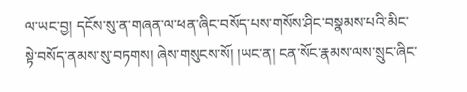ལ་ཡང་བྱ། དངོས་སུ་ན་གཞན་ལ་ཕན་ཞིང་བསོད་པས་གསོས་ཤིང་བསྣམས་པའི་མིང་སྟེ་བསོད་ནམས་སུ་བཏགས། ཞེས་གསུངས་སོ། །ཡང་ན། ངན་སོང་རྣམས་ལས་སྲུང་ཞིང་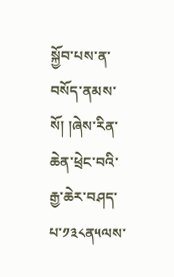སྐྱོབ་པས་ན་བསོད་ནམས་སོ། །ཞེས་རིན་ཆེན་ཕྲེང་བའི་རྒྱ་ཆེར་བཤད་པ་༡༣༨ན༥ལས་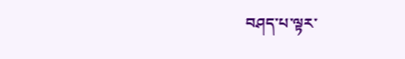བཤད་པ་ལྟར་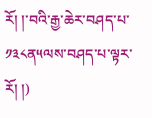རོ། །་བའི་རྒྱ་ཆེར་བཤད་པ་༡༣༨ན༥ལས་བཤད་པ་ལྟར་རོ། །)